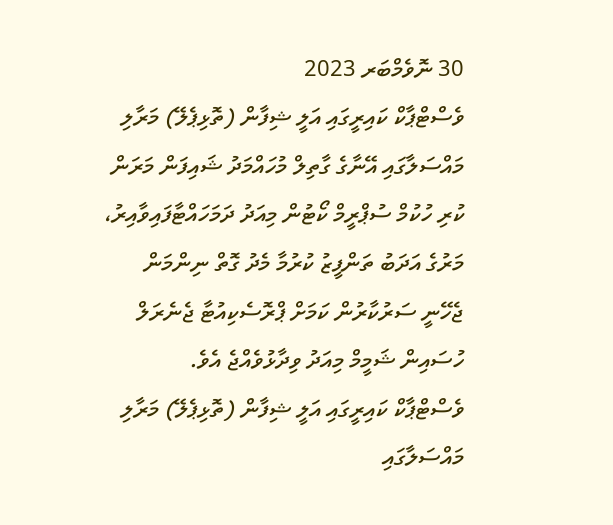30 ނޮވެމްބަރ 2023
ވެސްޓްޕާކް ކައިރީގައި އަލީ ޝިފާން (ތޮޅިޕެލޭ) މަރާލި މައްސަލާގައި އޭނާގެ ގާތިލް މުހައްމަދު ޝައިފަން މަރަން ކުރި ހުކުމް ސުޕްރީމް ކޯޓުން މިއަދު ދަމަހައްޓާފައިވާއިރު، މަރުގެ އަދަބު ތަންފީޒު ކުރުމާ މެދު ގޮތް ނިންމަން ޖެހޭނީ ސަރުކާރުން ކަމަށް ޕްރޮސެކިއުޓާ ޖެނެރަލް ހުސައިން ޝަމީމް މިއަދު ވިދާޅުވެއްޖެ އެވެ.
ވެސްޓްޕާކް ކައިރީގައި އަލީ ޝިފާން (ތޮޅިޕެލޭ) މަރާލި މައްސަލާގައި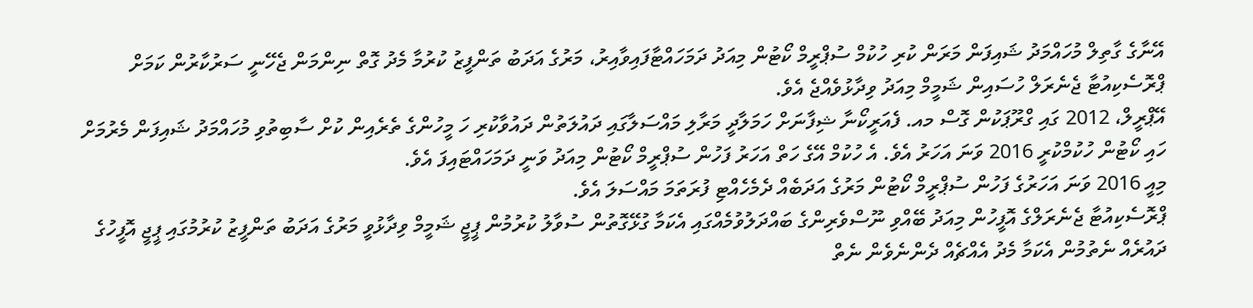އޭނާގެ ގާތިލް މުހައްމަދު ޝައިފަން މަރަން ކުރި ހުކުމް ސުޕްރީމް ކޯޓުން މިއަދު ދަމަހައްޓާފައިވާއިރު، މަރުގެ އަދަބު ތަންފީޒު ކުރުމާ މެދު ގޮތް ނިންމަން ޖެހޭނީ ސަރުކާރުން ކަމަށް ޕްރޮސެކިއުޓާ ޖެނެރަލް ހުސައިން ޝަމީމް މިއަދު ވިދާޅުވެއްޖެ އެވެ.
އޭޕްރީލް، 2012 ގައި ގްރޫޕަކުން ގޮސް މއ. ފެއަރީކޯނާ ޝިފާނަށް ހަމަލާދީ މަރާލި މައްސަލާގައި ދައުލަތުން ދައުވާކުރި ހަ މީހުންގެ ތެރެއިން ކުށް ސާބިތުވި މުހައްމަދު ޝައިފަން މެރުމަށް ހައި ކޯޓުން ހުކުމްކުރީ 2016 ވަނަ އަހަރު އެވެ. އެ ހުކުމް އޭގެ ހަތް އަހަރު ފަހުން ސުޕްރީމް ކޯޓުން މިއަދު ވަނީ ދަމަހައްޓައިފަ އެވެ.
މިއީ 2016 ވަނަ އަހަރުގެ ފަހުން ސުޕްރީމް ކޯޓުން މަރުގެ އަދަބެއް ދެމެހެއްޓި ފުރަތަމަ މައްސަލަ އެވެ.
ޕްރޮސެކިއުޓާ ޖެނެރަލްގެ އޮފީހުން މިއަދު ބޭއްވި ނޫސްވެރިންގެ ބައްދަލުވުމެއްގައި އެކަމާ ގުޅޭގޮތުން ސުވާލު ކުރުމުން ޕީޖީ ޝަމީމް ވިދާޅުވީ މަރުގެ އަދަބު ތަންފީޒު ކުރުމުގައި ޕީޖީ އޮފީހުގެ ދައުރެއް ނެތުމުން އެކަމާ މެދު އެއްޗެއް ދެންނެވެން ނެތް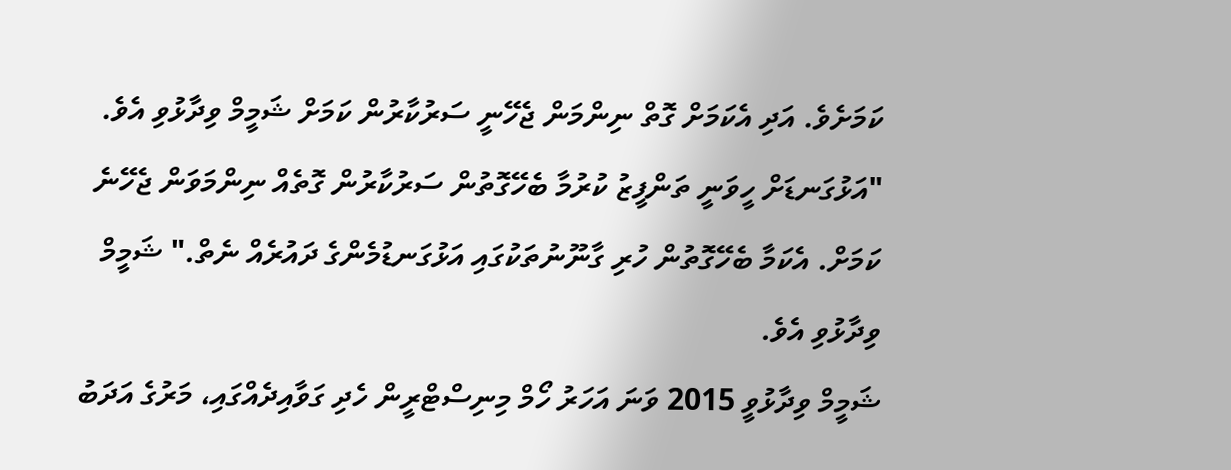ކަމަށެވެ. އަދި އެކަމަށް ގޮތް ނިންމަން ޖެހޭނީ ސަރުކާރުން ކަމަށް ޝަމީމް ވިދާޅުވި އެވެ.
"އަޅުގަނޑަށް ހީވަނީ ތަންފީޒު ކުރުމާ ބެހޭގޮތުން ސަރުކާރުން ގޮތެއް ނިންމަވަން ޖެހޭނެ ކަމަށް. އެކަމާ ބެހޭގޮތުން ހުރި ގާނޫނުތަކުގައި އަޅުގަނޑުމެންގެ ދައުރެއް ނެތް." ޝަމީމް ވިދާޅުވި އެވެ.
ޝަމީމް ވިދާޅުވީ 2015 ވަނަ އަހަރު ހޯމް މިނިސްޓްރީން ހެދި ގަވާއިދެއްގައި، މަރުގެ އަދަބު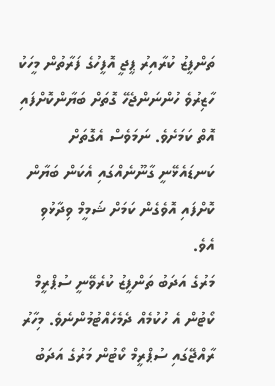ތަންފީޒު ކުރާއިރު ޕީޖީ އޮފީހުގެ ފަރާތުން މީހަކު ހާޒިރުވެ ހުންނަންޖެހޭ ގޮތަށް ބަޔާންކޮށްފައި އޮތް ކަމަށެވެ. ނަމަވެސް އެގޮތަށް ކަނޑައެޅޭނީ ގާނޫނެއްގައި އެކަން ބަޔާން ކޮށްފައި އޮވެގެން ކަމަށް ޝަމީމް ވިދާޅުވި އެވެ.
މަރުގެ އަދަބު ތަންފީޒު ކުރެވޭނީ ސުޕްރީމް ކޯޓުން އެ ހުކުމެއް ދެމެހެއްޓުމުންނެވެ. މިހާރު ރާއްޖޭގައި ސުޕްރީމް ކޯޓުން މަރުގެ އަދަބު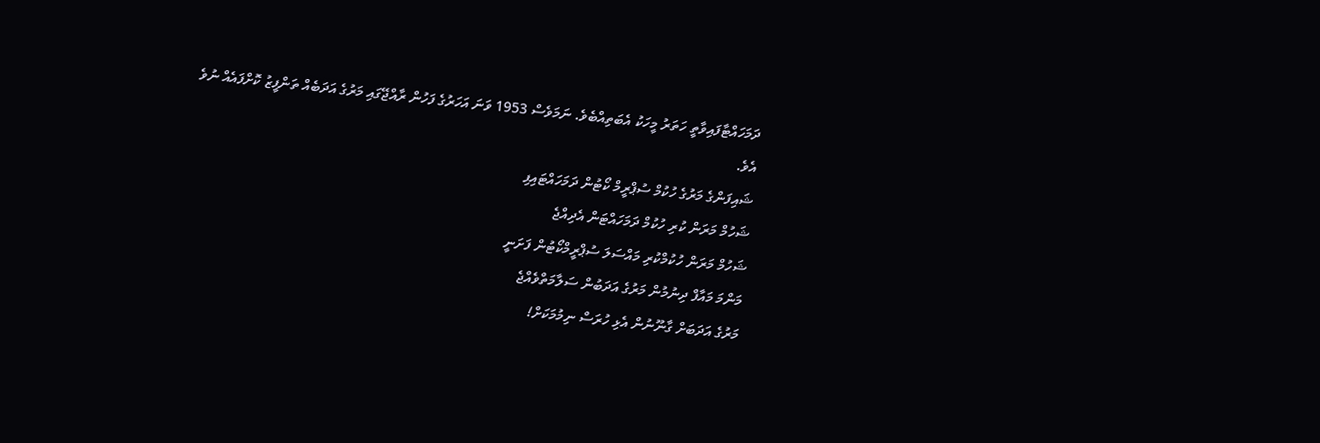ދަމަހައްޓާފައިވާތީ ހަތަރު މީހަކު އެބަތިއްބެވެ. ނަމަވެސް 1953 ވަނަ އަހަރުގެ ފަހުން ރާއްޖޭގައި މަރުގެ އަދަބެއް ތަންފީޒު ކޮށްފައެއް ނުވެ އެވެ.
ޝައިފަންގެ މަރުގެ ހުކުމް ސުޕްރީމް ކޯޓުން ދަމަހައްޓައިފި
ޝަހުމް މަރަން ކުރި ހުކުމް ދަމަހައްޓަން އެދިއްޖެ
ޝަހުމް މަރަން ހުކުމްކުރި މައްސަލަ ސުޕްރީމްކޯޓުން ފަށަނީ
މަންމަ މައާފް ދިނުމުން މަރުގެ އަދަބުން ސަލާމަތްވެއްޖެ
މަރުގެ އަދަބަށް ގާނޫނުން އެޅި ހުރަސް ނިމުމަކަށް!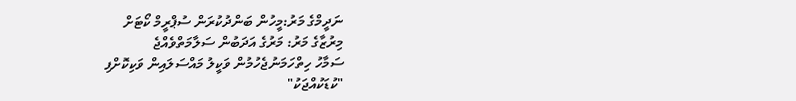ނަދީމްގެ މަރު:މީހުން ބަންދުކުރަން ސުޕްރީމް ކޯޓަށް
މިރުޒާގެ މަރު: މަރުގެ އަދަބުން ސަލާމަތްވެއްޖެ
ސަމާހު ހިތްހަމަނުޖެހުމުން ވަކީލު މައްސަލައިން ވަކިކޮށްފި
"ކުޑަކުއްޖަކު"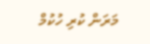މަރަން ކުރި ހުކުމް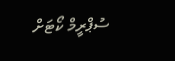ސުޕްރީމް ކޯޓަށް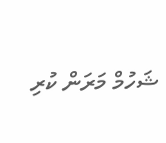ޝަހުމް މަރަން ކުރި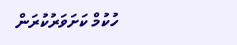ހުކުމް ކަށަވަރުކުރަން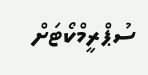ސުޕްރީމްކޯޓަށް